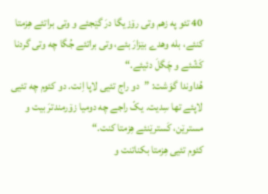40 تئو په زهم وتی رۆزیگا درَ گێجئے و وتی براتئے هِزمتا کنئے، بله وهدے بێزارَ بئے، وتی براتئے جُگا چه وتی گردنا کَشّئے و چَگلَ دئیئے.“
هُداوندا گوَشت: ”دو راج تئیی لاپا اِنت. دو کئوم چه تئیی لاپئے تها سِدیت. یکّ راجے چه دومیا زۆرمندترَ بیت و مسترێن، کَسترێنئے هِزمتا کنت.“
کئوم تئیی هِزمتا بکناتنت و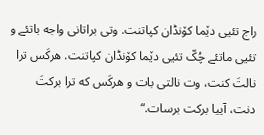راج تئیی دێما کۆنڈان کپاتنت. وتی براتانی واجه باتئے و تئیی ماتئے چُکّ تئیی دێما کۆنڈان کپاتنت. هرکَس ترا نالتَ کنت، وت نالتی بات و هرکَس که ترا برکتَ دنت، آییا برکت برسات.“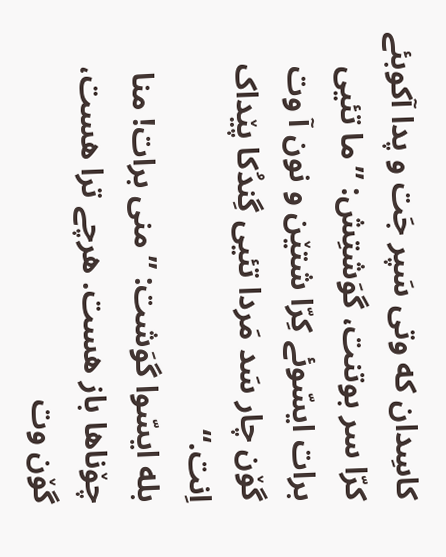کاسِدان که وتی سَپر جَت و پدا آکوبئے کرّا سر بوتنت، گوَشتِش: ”ما تئیی برات ایسّوئے کِرّا شتێن و نون آ وت گۆن چار سَد مَردا تئیی گِندُکا پێداک اِنت.“
بله ایسّوا گوَشت: ”منی برات! منا چۆناها باز هست. هرچے ترا هست، گۆن وت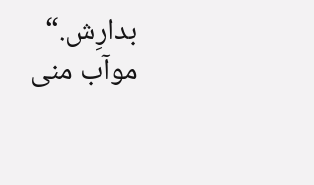بدارِش.“
موآب منی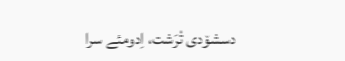دسشۆدی تْرَشت، اِدومئے سرا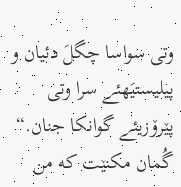وتی سواسا چگلَ دئیان و پیلیستیَهئے سرا وتی پێرۆزیئے گوانکا جنان.“
گُمان مکنێت که من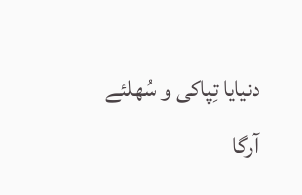دنیایا تِپاکی و سُهلئے آرگا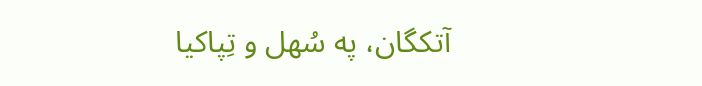آتکگان، په سُهل و تِپاکیا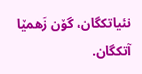نئیاتکگان، گۆن زَهمێا آتکگان.